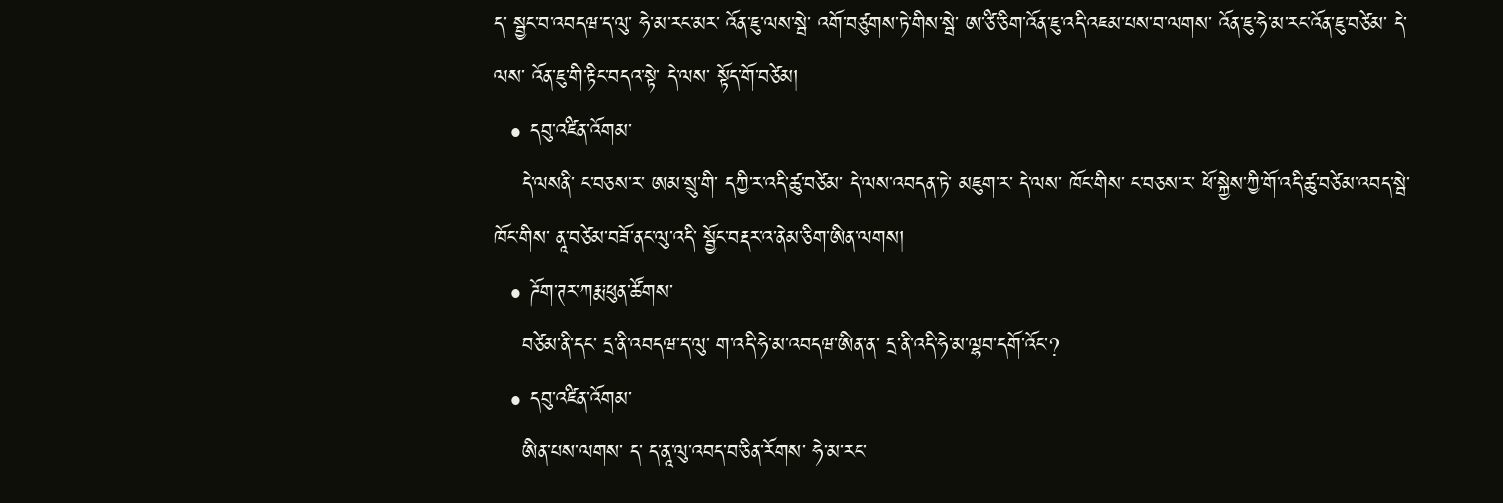ད་ སྦྱང་བ་འབདཝ་ད་ལུ་ ཧེ་མ་རང་མར་ འོན་ཇུ་ལས་སྦེ་ འགོ་བཙུགས་ཏེ་གིས་སྦེ་ ཨ་ཙི་ཅིག་འོན་ཇུ་འདི་འཇམ་པས་བ་ལགས་ འོན་ཇུ་ཧེ་མ་རང་འོན་ཇུ་བཙེམ་ དེ་ལས་ འོན་ཇུ་གི་རྟིང་བདའ་སྟེ་ དེ་ལས་ སྟོད་གོ་བཙེམ།
  • དབུ་འཛིན་འོགམ་
    དེ་ལསནི་ ང་བཅས་ར་ ཨམ་སྲུ་གི་ དཀྱི་ར་འདི་ཚུ་བཙེམ་ དེ་ལས་འབདན་ཏེ་ མཇུག་ར་ དེ་ལས་ ཁོང་གིས་ ང་བཅས་ར་ ཕོ་སྐྱེས་ཀྱི་གོ་འདི་ཚུ་བཙེམ་འབད་སྦེ་ ཁོང་གིས་ ནཱ་བཙེམ་བཟོ་ནང་ལུ་འདི་ སྦྱོང་བརྡར་འ་ནེམ་ཅིག་ཨིན་ལགས།
  • ཌོག་ཊར་ཀརྨ་ཕུན་ཚོགས་
    བཙེམ་ནི་དང་ དྲ་ནི་འབདཝ་ད་ལུ་ ག་འདི་ཧེ་མ་འབདཝ་ཨིན་ན་ དྲ་ནི་འདི་ཧེ་མ་ལྷབ་དགོ་འོང་?
  • དབུ་འཛིན་འོགམ་
    ཨིན་པས་ལགས་ ད་ ད་ནཱ་ལུ་འབད་བ་ཅིན་རོགས་ ཧེ་མ་རང་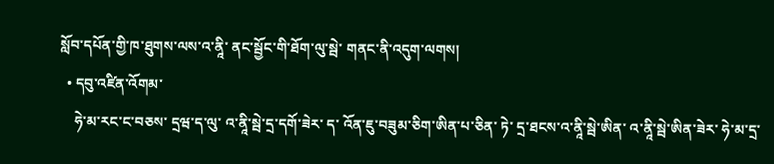སློབ་དཔོན་གྱི་ཁ་ཐུགས་ལས་འ་ནཱི་ ནང་སྦྱོང་གི་ཐོག་ལུ་སྦེ་ གནང་ནི་འདུག་ལགས།
  • དབུ་འཛིན་འོགམ་
    ཧེ་མ་རང་ང་བཅས་ དྲཝ་ད་ལུ་ འ་ནཱི་སྦེ་དྲ་དགོ་ཟེར་ ད་ འོན་ཇུ་བཟུམ་ཅིག་ཨིན་པ་ཅིན་ ཏེ་ དྲ་ཐངས་འ་ནཱི་སྦེ་ཨིན་ འ་ནཱི་སྦེ་ཨིན་ཟེར་ ཧེ་མ་དྲ་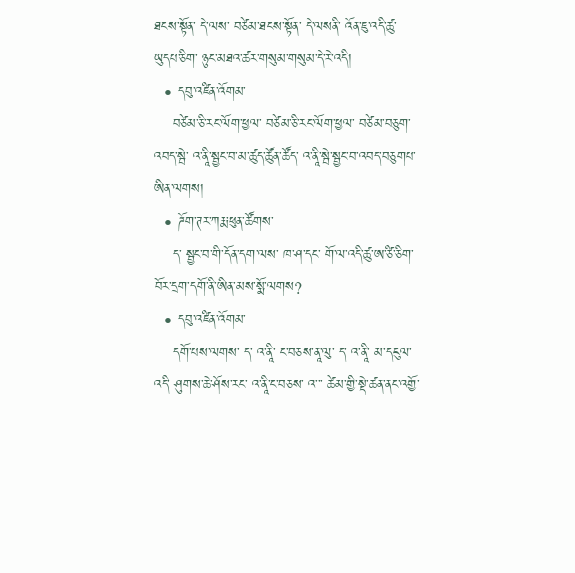ཐངས་སྟོན་ དེ་ལས་ བཙེམ་ཐངས་སྟོན་ དེ་ལསནི་ འོན་ཇུ་འདི་ཚུ་ཡུདཔ་ཅིག་ ཉུང་མཐའ་ཚར་གསུམ་གསུམ་དེ་རེ་འདི།
  • དབུ་འཛིན་འོགམ་
    བཙེམ་ཅི་རང་ལོག་ཕྱལ་ བཙེམ་ཅི་རང་ལོག་ཕྱལ་ བཙེམ་བཅུག་འབད་སྦེ་ འ་ནཱི་སྦྱང་བ་མ་ཚུད་ཚོུན་ཚོད་ འ་ནཱི་སྦེ་སྦྱང་བ་འབད་བཅུགཔ་ཨིན་ལགས།
  • ཌོག་ཊར་ཀརྨ་ཕུན་ཚོགས་
    ད་ སྦྱང་བ་གི་དོན་དག་ལས་ ཁ་ཤ་དང་ གོ་ལ་འདི་ཚུ་ཨ་ཙི་ཅིག་ བོར་དྲག་དགོ་ནི་ཨིན་མས་སྨོ་ལགས?
  • དབུ་འཛིན་འོགམ་
    དགོ་པས་ལགས་ ད་ འ་ནཱི་ ང་བཅས་ནཱ་ལུ་ ད་ འ་ནཱི་ མ་དངུལ་འདི་ ཤུགས་ཆེ་ཤོས་རང་ འ་ནཱི་ང་བཅས་ འ་་་ ཚེམ་གྱི་སྡེ་ཚན་ནང་འགྱོ་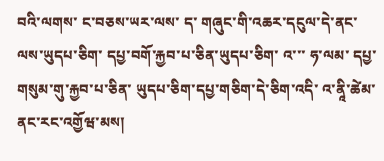བའི་ལགས་ ང་བཅས་ཡར་ལས་ ད་ གཞུང་གི་འཆར་དངུལ་དེ་ནང་ལས་ཡུདཔ་ཅིག་ དཔྱ་བགོ་རྐྱབ་པ་ཅིན་ཡུདཔ་ཅིག་ འ་་་ ཧ་ལམ་ དཔྱ་གསུམ་གུ་རྐྱབ་པ་ཅིན་ ཡུདཔ་ཅིག་དཔྱ་གཅིག་དེ་ཅིག་འདི་ འ་ནཱི་ཚེམ་ནང་རང་འགྱོཝ་མས།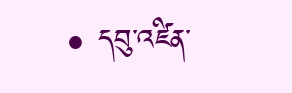• དབུ་འཛིན་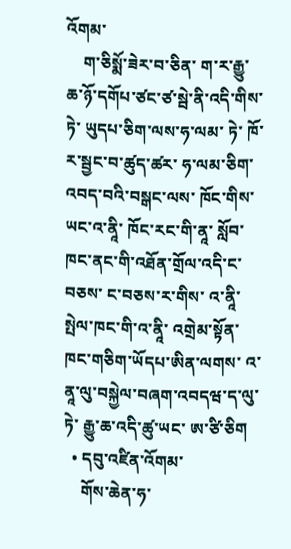འོགམ་
    ག་ཅིསྨོ་ཟེར་བ་ཅིན་ ག་ར་རྒྱུ་ཆ་ཉོ་དགོཔ་ཙང་ཙ་སྦེ་ནི་འདི་གིས་ ཏེ་ ཡུདཔ་ཅིག་ལས་ཧ་ལམ་ ཏེ་ ཁོ་ར་སྦྱང་བ་ཚུད་ཚར་ ཧ་ལམ་ཅིག་འབད་བའི་བསྒང་ལས་ ཁོང་གིས་ཡང་འ་ནཱི་ ཁོང་རང་གི་ནཱ་ སློབ་ཁང་ནང་གི་འཐོན་གྲོལ་འདི་ང་བཅས་ ང་བཅས་ར་གིས་ འ་ནཱི་སྤེལ་ཁང་གི་འ་ནཱི་ འགྲེམ་སྟོན་ཁང་གཅིག་ཡོདཔ་ཨིན་ལགས་ འ་ནཱ་ལུ་བསྐྱེལ་བཞག་འབདཝ་ད་ལུ་ ཏེ་ རྒྱུ་ཆ་འདི་ཚུ་ཡང་ ཨ་ཙི་ཅིག
  • དབུ་འཛིན་འོགམ་
    གོས་ཆེན་ཧ་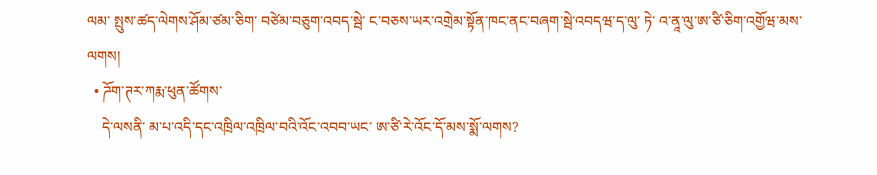ལམ་ སྤུས་ཚད་ལེགས་ཤོམ་ཙམ་ཅིག་ བཙེམ་བཅུག་འབད་སྦེ་ ང་བཅས་ཡར་འགྲེམ་སྟོན་ཁང་ནང་བཞག་སྦེ་འབདཝ་ད་ལུ་ ཏེ་ འ་ནཱ་ལུ་ཨ་ཙི་ཅིག་འགྱོཝ་མས་ལགས།
  • ཌོག་ཊར་ཀརྨ་ཕུན་ཚོགས་
    དེ་ལསནི་ མ་པ་འདི་དང་འཁྲིལ་འཁྲིལ་བའི་འོང་འབབ་ཡང་ ཨ་ཙི་རེ་འོང་དོ་མས་སྨོ་ལགས?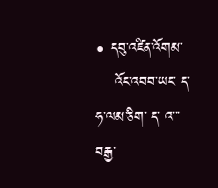• དབུ་འཛིན་འོགམ་
    འོང་འབབ་ཡང་ ད་ ཧ་ལམ་ཅིག་ ད་ འ་་་བརྒྱ་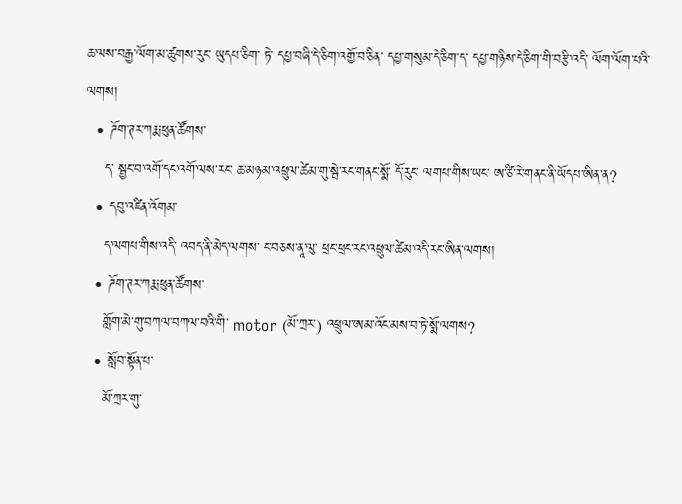ཆ་ལས་བརྒྱ་ལོག་མ་ཚུགས་རུང་ ཡུདཔ་ཅིག་ ཏེ་ དཔྱ་བཞི་དེ་ཅིག་འགྱོ་བ་ཅིན་ དཔྱ་གསུམ་དེ་ཅིག་ད་ དཔྱ་གཉིས་དེ་ཅིག་གི་བརྩི་འདི་ ལོག་ལོག་པའི་ལགས།
  • ཌོག་ཊར་ཀརྨ་ཕུན་ཚོགས་
    ད་ སྦྱང་བ་འགོ་དང་འགོ་ལས་རང་ ཆ་མཉམ་འཕྲུལ་ཚེམ་གུ་སྦེ་རང་གནང་སྨོ་ དོ་རུང་ ལགཔ་གིས་ཡང་ ཨ་ཙི་རེ་གནང་ནི་ཡོདཔ་ཨིན་ན?
  • དབུ་འཛིན་འོགམ་
    ད་ལགཔ་གིས་འདི་ འབད་ནི་མེད་ལགས་ ང་བཅས་ནཱ་ལུ་ ཕྲང་ཕྲང་རང་འཕྲུལ་ཚེམ་འདི་རང་ཨིན་ལགས།
  • ཌོག་ཊར་ཀརྨ་ཕུན་ཚོགས་
    གློག་མེ་གུ་བཀལ་བཀལ་བའི་གི་ motor (མོ་ཀྲར་) འཕྲུལ་ཨམ་འོང་མས་བ་ཏེ་སྨོ་ལགས?
  • སློབ་སྟོན་པ་
    མོ་ཀྲར་གུ་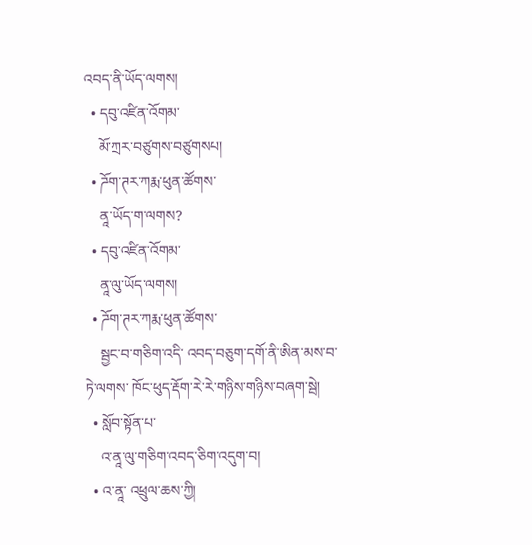འབད་ནི་ཡོད་ལགས།
  • དབུ་འཛིན་འོགམ་
    མོ་ཀྲར་བཙུགས་བཙུགསཔ།
  • ཌོག་ཊར་ཀརྨ་ཕུན་ཚོགས་
    ནཱ་ཡོད་ག་ལགས?
  • དབུ་འཛིན་འོགམ་
    ནཱ་ལུ་ཡོད་ལགས།
  • ཌོག་ཊར་ཀརྨ་ཕུན་ཚོགས་
    སྦྱང་བ་གཅིག་འདི་ འབད་བཅུག་དགོ་ནི་ཨིན་མས་བ་ཏེ་ལགས་ ཁོང་ཕུད་རྡོག་རེ་རེ་གཉིས་གཉིས་བཞག་སྦེ།
  • སློབ་སྟོན་པ་
    འ་ནཱ་ལུ་གཅིག་འབད་ཅིག་འདུག་བ།
  • འ་ནཱ་ འཕྲུལ་ཆས་ཀྱི།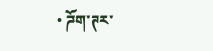• ཌོག་ཊར་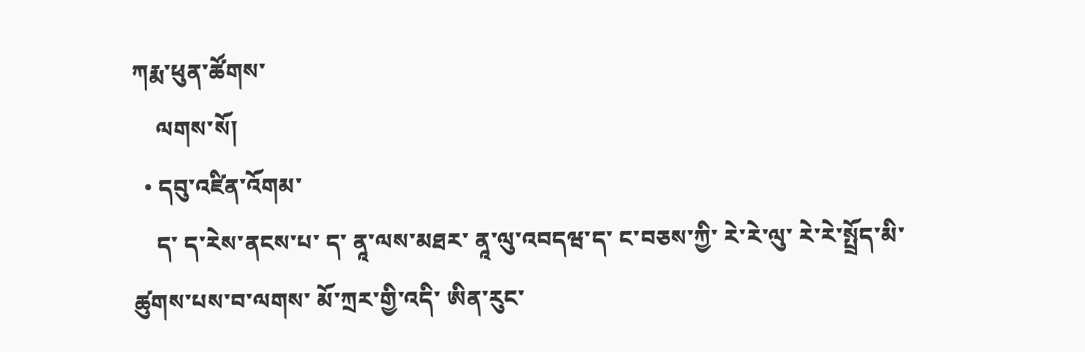ཀརྨ་ཕུན་ཚོགས་
    ལགས་སོ།
  • དབུ་འཛིན་འོགམ་
    ད་ ད་རེས་ནངས་པ་ ད་ ནཱ་ལས་མཐར་ ནཱ་ལུ་འབདཝ་ད་ ང་བཅས་ཀྱི་ རེ་རེ་ལུ་ རེ་རེ་སྤྲོད་མི་ཚུགས་པས་བ་ལགས་ མོ་ཀྲར་གྱི་འདི་ ཨིན་རུང་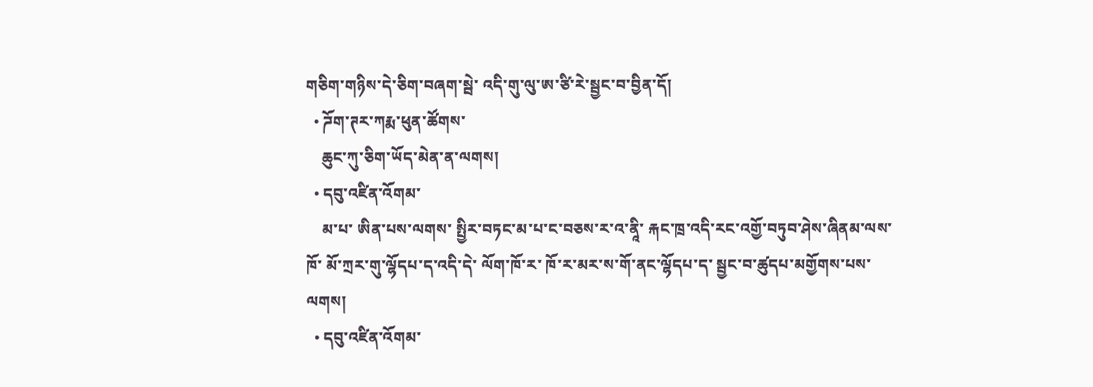གཅིག་གཉིས་དེ་ཅིག་བཞག་སྦེ་ འདི་གུ་ལུ་ཨ་ཙི་རེ་སྦྱང་བ་བྱིན་དོ།
  • ཌོག་ཊར་ཀརྨ་ཕུན་ཚོགས་
    ཆུང་ཀུ་ཅིག་ཡོད་མེན་ན་ལགས།
  • དབུ་འཛིན་འོགམ་
    མ་པ་ ཨིན་པས་ལགས་ སྤྱིར་བཏང་མ་པ་ང་བཅས་ར་འ་ནཱི་ རྐང་ཁྲ་འདི་རང་འགྱོ་བཏུབ་ཤེས་ཞིནམ་ལས་ ཁོ་ མོ་ཀྲར་གུ་ལྷོདཔ་ད་འདི་དེ་ ལོག་ཁོ་ར་ ཁོ་ར་མར་ས་གོ་ནང་ལྷོདཔ་ད་ སྦྱང་བ་ཚུདཔ་མགྱོགས་པས་ལགས།
  • དབུ་འཛིན་འོགམ་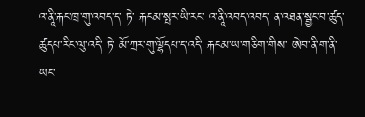འ་ནཱི་རྐང་ཁྲ་གུ་འབད་ད་ ཏེ་ རྐངམ་སྤར་ཡི་རང་ འ་ནཱི་འབད་འབད་ ན་འཐན་སྦྱང་བ་ཚུད་ཚུདཔ་རིང་ལུ་འདི་ ཏེ་ མོ་ཀྲར་གུ་ལྷོདཔ་ད་འདི་ རྐངམ་ཡ་གཅིག་གིས་ ཨེབ་ནི་ག་ནི་ཡང་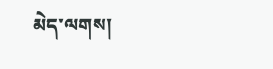མེད་ལགས།